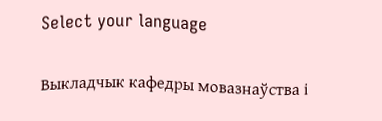Select your language

Выкладчык кафедры мовазнаўства і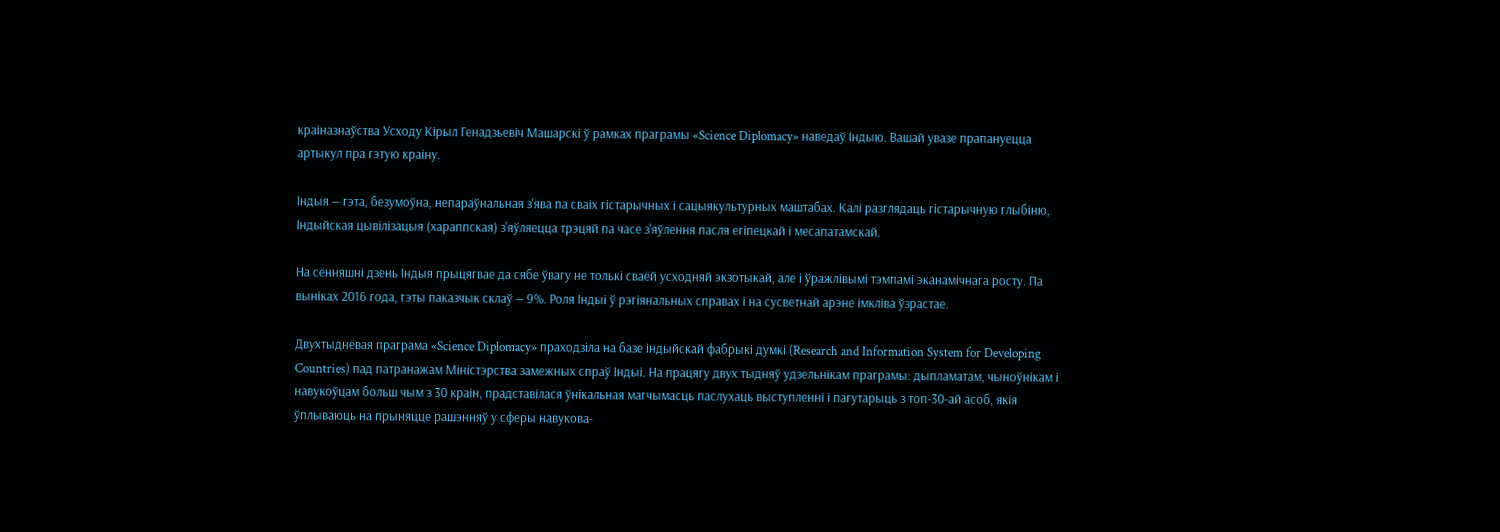краіназнаўства Усходу Кірыл Генадзьевіч Машарскі ў рамках праграмы «Science Diplomacy» наведаў Індыю. Вашай увазе прапануецца артыкул пра гэтую краіну.

Індыя — гэта, безумоўна, непараўнальная з'ява па сваіх гістарычных і сацыякультурных маштабах. Калі разглядаць гістарычную глыбіню, Індыйская цывілізацыя (хараппская) з'яўляецца трэцяй па часе з'яўлення пасля егіпецкай і месапатамскай.

На сённяшні дзень Індыя прыцягвае да сябе ўвагу не толькі сваёй усходняй экзотыкай, але і ўражлівымі тэмпамі эканамічнага росту. Па выніках 2016 года, гэты паказчык склаў — 9%. Роля Індыі ў рэгіянальных справах і на сусветнай арэне імкліва ўзрастае.

Двухтыднёвая праграма «Science Diplomacy» праходзіла на базе індыйскай фабрыкі думкі (Research and Information System for Developing Countries) пад патранажам Міністэрства замежных спраў Індыі. На працягу двух тыдняў удзельнікам праграмы: дыпламатам, чыноўнікам і навукоўцам больш чым з 30 краін, прадставілася ўнікальная магчымасць паслухаць выступленні і пагутарыць з топ-30-ай асоб, якія ўплываюць на прыняцце рашэнняў у сферы навукова-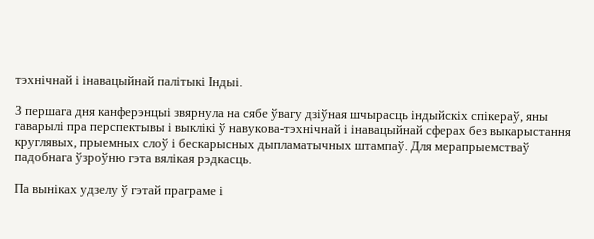тэхнічнай і інавацыйнай палітыкі Індыі.

З першага дня канферэнцыі звярнула на сябе ўвагу дзіўная шчырасць індыйскіх спікераў, яны гаварылі пра перспектывы і выклікі ў навукова-тэхнічнай і інавацыйнай сферах без выкарыстання круглявых, прыемных слоў і бескарысных дыпламатычных штампаў. Для мерапрыемстваў падобнага ўзроўню гэта вялікая рэдкасць.

Па выніках удзелу ў гэтай праграме і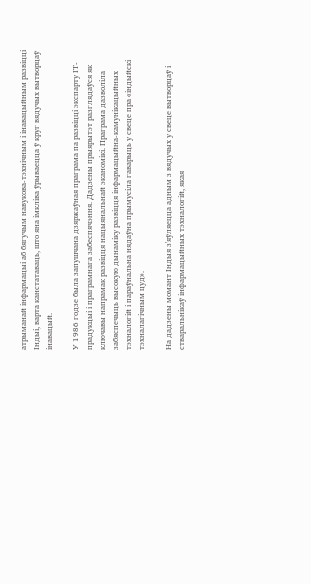атрыманай інфармацыі аб бягучым навукова-тэхнічным і інавацыйным развіцці Індыі, варта канстатаваць, што яна імкліва ўрываецца ў круг вядучых вытворцаў інавацый.

У 1986 годзе была запушчана дзяржаўная праграма па развіцці экспарту ІТ-прадукцыі і праграмнага забеспячэння. Дадзены прыярытэт разглядаўся як ключавы напрамак развіцця нацыянальнай эканомікі. Праграма дазволіла забяспечыць высокую дынаміку развіцця інфармацыйна-камунікацыйных тэхналогій і параўнальна нядаўна прымусіла гаварыць у свеце пра «індыйскі тэхналагічным цуд».

На дадзены момант Індыя з'яўляецца адным з вядучых у свеце вытворцаў і стваральнікаў інфармацыйных тэхналогій, якая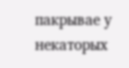пакрывае у некаторых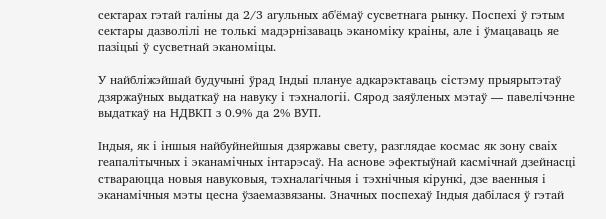сектарах гэтай галіны да 2/3 агульных аб'ёмаў сусветнага рынку. Поспехі ў гэтым сектары дазволілі не толькі мадэрнізаваць эканоміку краіны, але і ўмацаваць яе пазіцыі ў сусветнай эканоміцы.

У найбліжэйшай будучыні ўрад Індыі плануе адкарэктаваць сістэму прыярытэтаў дзяржаўных выдаткаў на навуку і тэхналогіі. Сярод заяўленых мэтаў — павелічэнне выдаткаў на НДВКП з 0.9% да 2% ВУП.

Індыя, як і іншыя найбуйнейшыя дзяржавы свету, разглядае космас як зону сваіх геапалітычных і эканамічных інтарэсаў. На аснове эфектыўнай касмічнай дзейнасці ствараюцца новыя навуковыя, тэхналагічныя і тэхнічныя кірункі, дзе ваенныя і эканамічныя мэты цесна ўзаемазвязаны. Значных поспехаў Індыя дабілася ў гэтай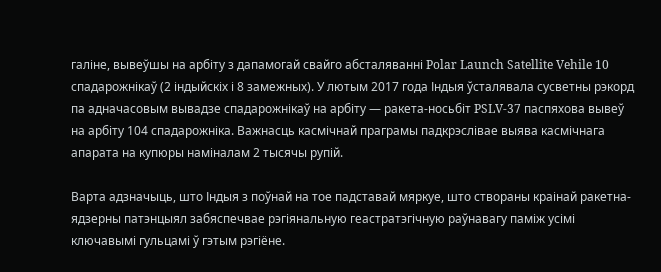галіне, вывеўшы на арбіту з дапамогай свайго абсталяванні Polar Launch Satellite Vehile 10 спадарожнікаў (2 індыйскіх і 8 замежных). У лютым 2017 года Індыя ўсталявала сусветны рэкорд па адначасовым вывадзе спадарожнікаў на арбіту — ракета-носьбіт PSLV-37 паспяхова вывеў на арбіту 104 спадарожніка. Важнасць касмічнай праграмы падкрэслівае выява касмічнага апарата на купюры наміналам 2 тысячы рупій.

Варта адзначыць, што Індыя з поўнай на тое падставай мяркуе, што створаны краінай ракетна-ядзерны патэнцыял забяспечвае рэгіянальную геастратэгічную раўнавагу паміж усімі ключавымі гульцамі ў гэтым рэгіёне.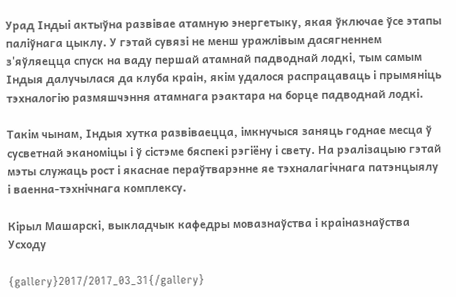Урад Індыі актыўна развівае атамную энергетыку, якая ўключае ўсе этапы паліўнага цыклу. У гэтай сувязі не менш уражлівым дасягненнем з'яўляецца спуск на ваду першай атамнай падводнай лодкі, тым самым Індыя далучылася да клуба краін, якім удалося распрацаваць і прымяніць тэхналогію размяшчэння атамнага рэактара на борце падводнай лодкі.

Такім чынам, Індыя хутка развіваецца, імкнучыся заняць годнае месца ў сусветнай эканоміцы і ў сістэме бяспекі рэгіёну і свету. На рэалізацыю гэтай мэты служаць рост і якаснае пераўтварэнне яе тэхналагічнага патэнцыялу і ваенна-тэхнічнага комплексу.

Кірыл Машарскі, выкладчык кафедры мовазнаўства і краіназнаўства Усходу

{gallery}2017/2017_03_31{/gallery}